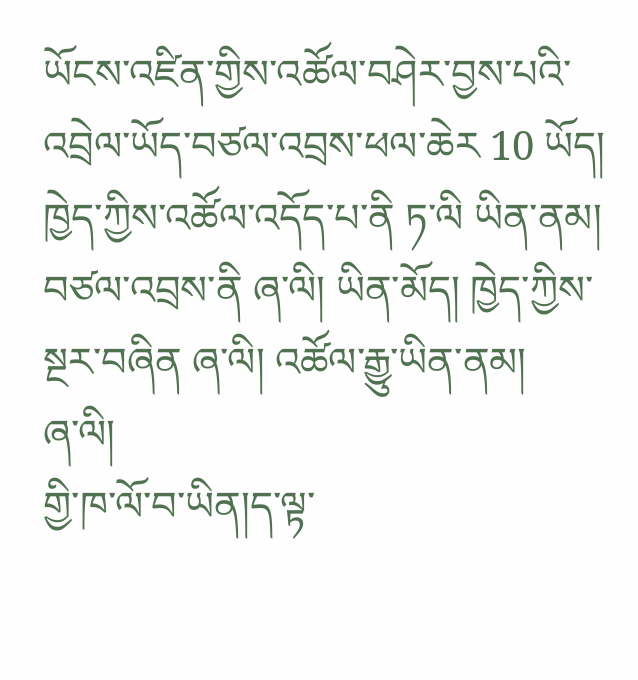ཡོངས་འཛིན་གྱིས་འཚོལ་བཤེར་བྱས་པའི་འབྲེལ་ཡོད་བཙལ་འབྲས་ཕལ་ཆེར 10 ཡོད།
ཁྱེད་ཀྱིས་འཚོལ་འདོད་པ་ནི ཏ་ལི ཡིན་ནམ།
བཙལ་འབྲས་ནི ཞ་ལི། ཡིན་མོད། ཁྱེད་ཀྱིས་སྔར་བཞིན ཞ་ལི། འཚོལ་རྒྱུ་ཡིན་ནམ།
ཞ་ལི།
གྱི་ཁ་ལོ་བ་ཡིན།ད་ལྟ་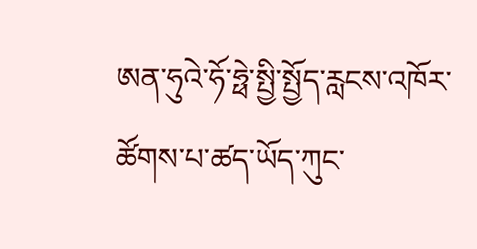ཨན་ཧུའེ་ཧོ་ཧྥེ་སྤྱི་སྤྱོད་རླངས་འཁོར་ཚོགས་པ་ཚད་ཡོད་ཀུང་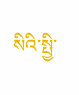སིའི་སྤྱི་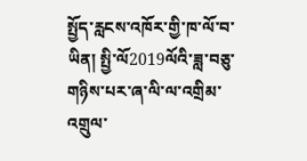སྤྱོད་རླངས་འཁོར་གྱི་ཁ་ལོ་བ་ཡིན། སྤྱི་ལོ2019ལོའི་ཟླ་བཅུ་གཉིས་པར་ཞ་ལི་ལ་འགྲིམ་འགྲུལ་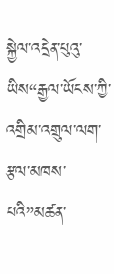སྐྱེལ་འདྲེན་པུའུ་ཡིས“རྒྱལ་ཡོངས་ཀྱི་འགྲིམ་འགྲུལ་ལག་རྩལ་མཁས་པའི”མཚན་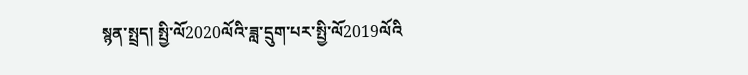སྙན་སྤྲད། སྤྱི་ལོ2020ལོའི་ཟླ་དྲུག་པར་སྤྱི་ལོ2019ལོའི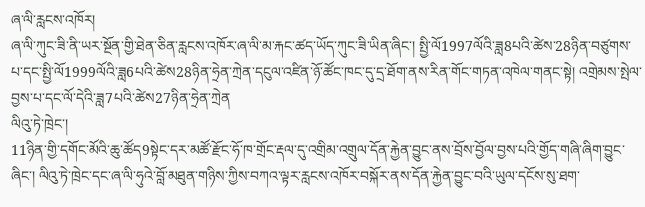ཞ་ལི་རླངས་འཁོར།
ཞ་ལི་ཀུང་ཟི་ནི་ཡར་སྔོན་གྱི་ཐེན་ཅིན་རླངས་འཁོར་ཞ་ལི་མ་རྐང་ཚད་ཡོད་ཀུང་ཟི་ཡིན་ཞིང་། སྤྱི་ལོ1997ལོའི་ཟླ8པའི་ཚེས་28ཉིན་བཙུགས་པ་དང་སྤྱི་ལོ1999ལོའི་ཟླ6པའི་ཚེས28ཉིན་ཧྲེན་ཀྲེན་དངུལ་འཛིན་ཉོ་ཚོང་ཁང་དུ་དྲ་ཐོག་ནས་རིན་གོང་གཏན་འཁེལ་གནང་སྟེ། འགྲེམས་སྤེལ་བྱས་པ་དང་ལོ་དེའི་ཟླ7པའི་ཚེས27ཉིན་ཧྲེན་ཀྲེན
ལིའུ་ཏེ་ཁྲེང་།
11ཉིན་གྱི་དགོང་མོའི་ཆུ་ཚོད9སྟེང་དར་མཚོ་རྫོང་ཧོ་ཁ་གྲོང་རྡལ་དུ་འགྲིམ་འགྲུལ་དོན་རྐྱེན་བྱུང་ནས་བྲོས་བྱོལ་བྱས་པའི་གྱོད་གཞི་ཞིག་བྱུང་ཞིང་། ལིའུ་ཏེ་ཁྲེང་དང་ཞ་ལི་ཧུའེ་བློ་མཐུན་གཉིས་ཀྱིས་བཀའ་ལྟར་རླངས་འཁོར་བསྐོར་ནས་དོན་རྐྱེན་བྱུང་བའི་ཡུལ་དངོས་སུ་ཐག་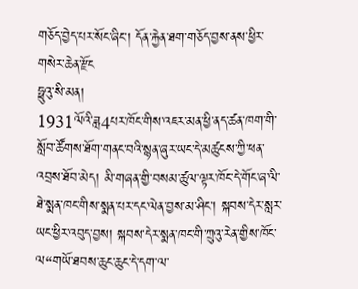གཅོད་བྱེད་པར་སོང་ཞིང་། དོན་རྐྱེན་ཐག་གཅོད་བྱས་ནས་ཕྱིར་གསེར་ཆེན་རྫོང
ཧྥུའུ་སི་མན།
1931ལོའི་ཟླ4པར་ཁོང་གིས་འཇར་མན་ཕྱི་ནད་ཚན་ཁག་གི་སློབ་ཚོགས་ཐོག་གནང་བའི་སྙན་ཞུར་ཡང་དེ་མཚུངས་ཀྱི་ཕན་འབྲས་ཐོབ་མེད། མི་གཞན་གྱི་བསམ་ཚུལ་ལྟར་ཁོང་དེ་གོང་ཞ་ལི་ཐེ་སྨན་ཁང་གིས་སྨན་པར་དང་ལེན་བྱས་མ་ཤིང་། སྐབས་དེར་སླར་ཡང་ཕྱིར་འབུད་བྱས། སྐབས་དེར་སྨན་ཁང་གི་ཀྲུའུ་རེན་གྱིས་ཁོང་ལ“གཡོ་ཐབས་ཆུང་ཆུང་དེ་དག་ལ་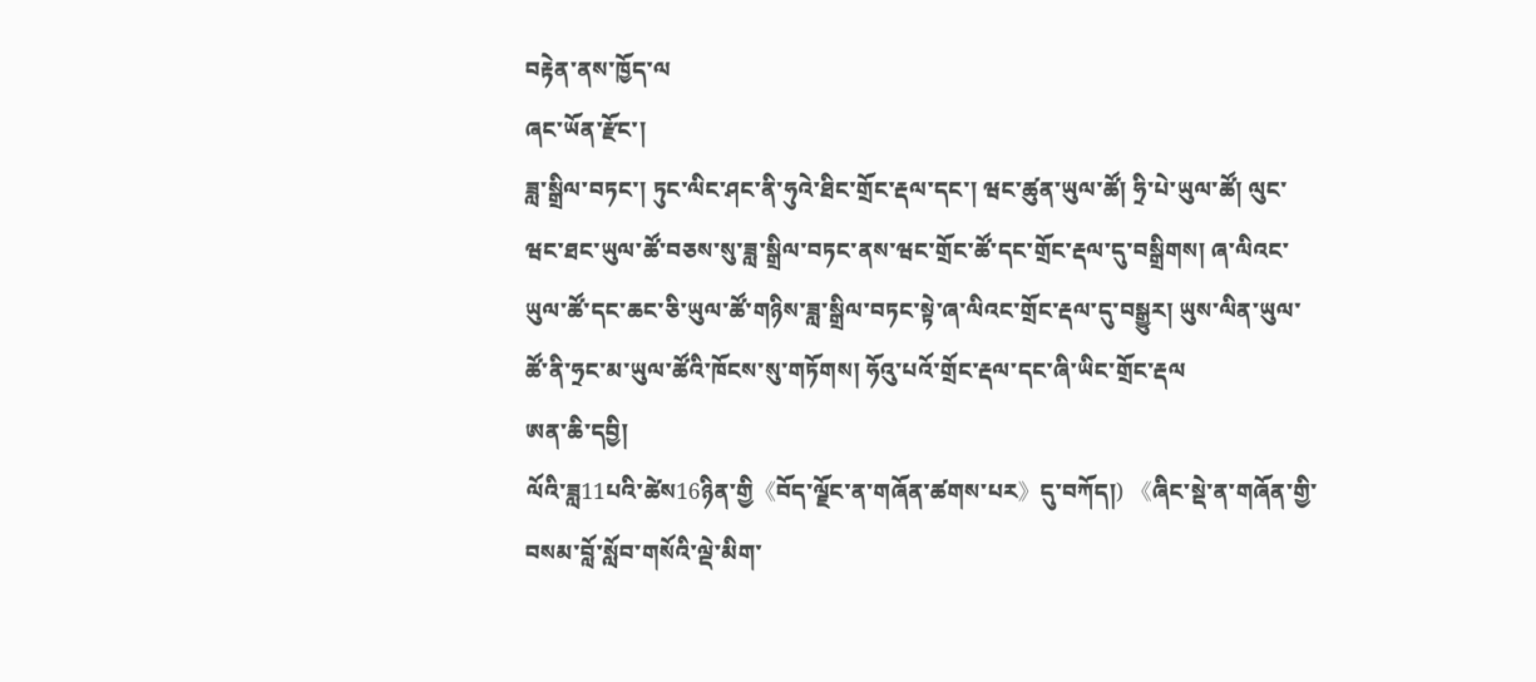བརྟེན་ནས་ཁྱོད་ལ
ཞང་ཡོན་རྫོང་།
ཟླ་སྒྲིལ་བཏང་། ཏུང་ལིང་ཤང་ནི་ཧུའེ་ཐིང་གྲོང་རྡལ་དང་། ཝང་ཚུན་ཡུལ་ཚོ། ཧྲི་པེ་ཡུལ་ཚོ། ལུང་ཝང་ཐང་ཡུལ་ཚོ་བཅས་སུ་ཟླ་སྒྲིལ་བཏང་ནས་ཝང་གྲོང་ཚོ་དང་གྲོང་རྡལ་དུ་བསྒྲིགས། ཞ་ལིའང་ཡུལ་ཚོ་དང་ཆང་ཅི་ཡུལ་ཚོ་གཉིས་ཟླ་སྒྲིལ་བཏང་སྟེ་ཞ་ལིའང་གྲོང་རྡལ་དུ་བསྒྱུར། ཡུས་ལིན་ཡུལ་ཚོ་ནི་ཧྲང་མ་ཡུལ་ཚོའི་ཁོངས་སུ་གཏོགས། ཧོའུ་པའོ་གྲོང་རྡལ་དང་ཞི་ཡིང་གྲོང་རྡལ
ཨན་ཆི་དབྱི།
ལོའི་ཟླ11པའི་ཚེས16ཉིན་གྱི《བོད་ལྗོང་ན་གཞོན་ཚགས་པར》དུ་བཀོད།) 《ཞིང་སྡེ་ན་གཞོན་གྱི་བསམ་བློ་སློབ་གསོའི་ལྡེ་མིག་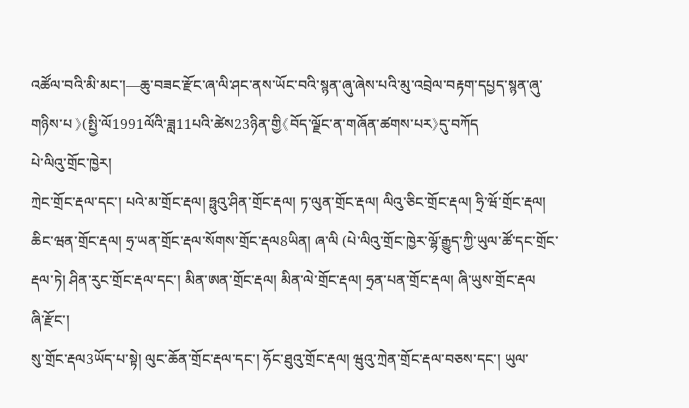འཚོལ་བའི་མི་མང་།—ཆུ་བཟང་རྫོང་ཞ་ལི་ཤང་ནས་ཡོང་བའི་སྙན་ཞུ་ཞེས་པའི་མུ་འབྲེལ་བརྟག་དཔྱད་སྙན་ཞུ་གཉིས་པ 》(སྤྱི་ལོ1991ལོའི་ཟླ11པའི་ཚེས23ཉིན་གྱི《བོད་ལྗོང་ན་གཞོན་ཚགས་པར》དུ་བཀོད
པེ་ལིའུ་གྲོང་ཁྱེར།
ཀྲེང་གྲོང་རྡལ་དང་། པའེ་མ་གྲོང་རྡལ། ཧྥུའུ་ཤིན་གྲོང་རྡལ། ཏ་ལུན་གྲོང་རྡལ། ལིའུ་ཅིང་གྲོང་རྡལ། ཧྲི་ཝོ་གྲོང་རྡལ། ཆིང་ཝན་གྲོང་རྡལ། ཧྲ་ཡན་གྲོང་རྡལ་སོགས་གྲོང་རྡལ8ཡིན། ཞ་ལི (པེ་ལིའུ་གྲོང་ཁྱེར་ལྷོ་རྒྱུད་ཀྱི་ཡུལ་ཚོ་དང་གྲོང་རྡལ་ཏེ། ཤིན་རུང་གྲོང་རྡལ་དང་། མིན་ཨན་གྲོང་རྡལ། མིན་ལེ་གྲོང་རྡལ། ཧྲན་པན་གྲོང་རྡལ། ཞི་ཡུས་གྲོང་རྡལ
ཞི་རྫོང་།
སུ་གྲོང་རྡལ3ཡོད་པ་སྟེ། ལུང་ཆོན་གྲོང་རྡལ་དང་། ཧོང་ཐུའུ་གྲོང་རྡལ། ཝུའུ་ཀྲེན་གྲོང་རྡལ་བཅས་དང་། ཡུལ་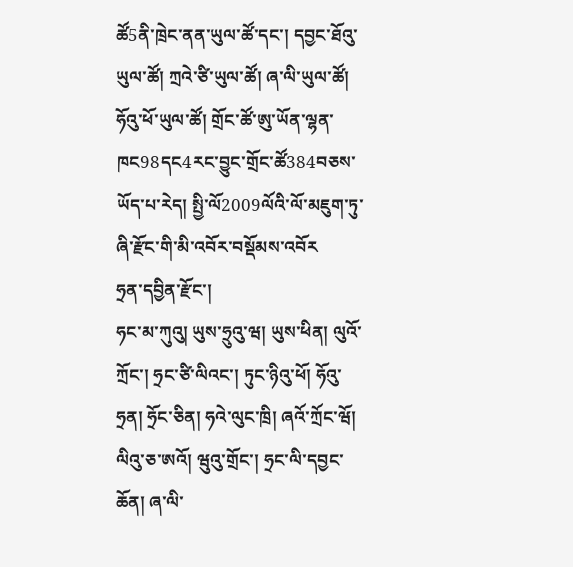ཚོ5ནི་ཁྲེང་ནན་ཡུལ་ཚོ་དང་། དབྱང་ཐོའུ་ཡུལ་ཚོ། ཀྲའེ་ཙི་ཡུལ་ཚོ། ཞ་ལི་ཡུལ་ཚོ། ཧོའུ་ཕོ་ཡུལ་ཚོ། གྲོང་ཚོ་ཨུ་ཡོན་ལྷན་ཁང98དང4རང་བྱུང་གྲོང་ཚོ384བཅས་ཡོད་པ་རེད། སྤྱི་ལོ2009ལོའི་ལོ་མཇུག་ཏུ་ཞི་རྫོང་གི་མི་འབོར་བསྡོམས་འབོར
ཧྲན་དབྱིན་རྫོང་།
ཧང་མ་ཀུའུ། ཡུས་ཧྲུའུ་ཝ། ཡུས་ཕིན། ལུའོ་ཀྲོང་། ཧྲང་ཙི་ལིའང་། ཏུང་ཉིའུ་ཕོ། ཧོའུ་ཧྲན། ཧྲོང་ཅིན། ཧའེ་ལུང་ཁྲི། ཞའོ་ཀྲོང་ཝོ། ལིའུ་ཅ་ཨའོ། ཝུའུ་གྲོང་། ཧྲང་ལི་དབྱང་ཆོན། ཞ་ལི་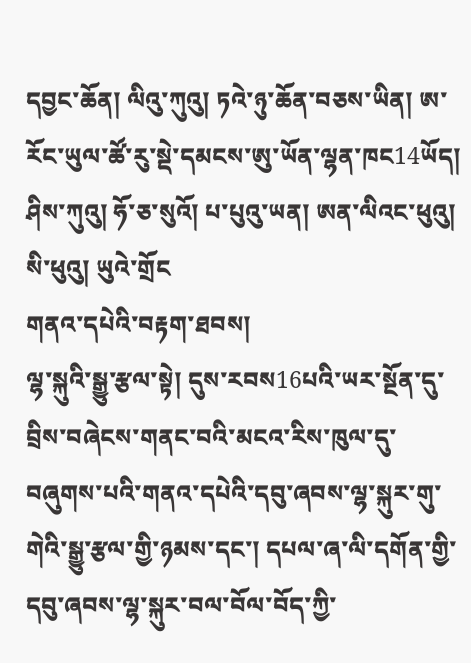དབྱང་ཆོན། ལིའུ་ཀུའུ། ཏའེ་ཉུ་ཆོན་བཅས་ཡིན། ཨ་རོང་ཡུལ་ཚོ་རུ་སྡེ་དམངས་ཨུ་ཡོན་ལྷན་ཁང14ཡོད། ཤིས་ཀུའུ། ཧོ་ཅ་སུའོ། པ་པུའུ་ཡན། ཨན་ལིའང་ཕུའུ། སི་ཕུའུ། ཡུའེ་གྲོང
གནའ་དཔེའི་བརྟག་ཐབས།
ལྷ་སྐུའི་སྒྱུ་རྩལ་སྟེ། དུས་རབས16པའི་ཡར་སྔོན་དུ་བྲིས་བཞེངས་གནང་བའི་མངའ་རིས་ཁུལ་དུ་བཞུགས་པའི་གནའ་དཔེའི་དབུ་ཞབས་ལྷ་སྐུར་གུ་གེའི་སྒྱུ་རྩལ་གྱི་ཉམས་དང་། དཔལ་ཞ་ལི་དགོན་གྱི་དབུ་ཞབས་ལྷ་སྐུར་བལ་བོལ་བོད་ཀྱི་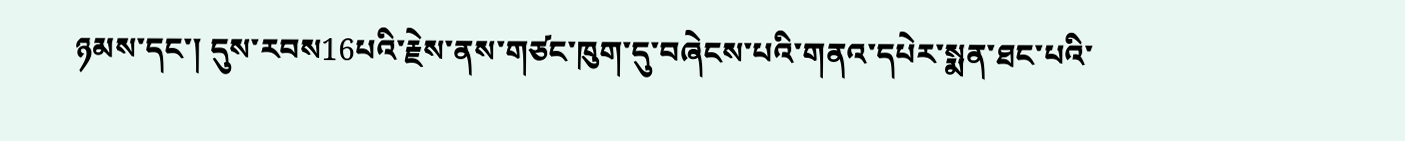ཉམས་དང་། དུས་རབས16པའི་རྗེས་ནས་གཙང་ཁུག་དུ་བཞེངས་པའི་གནའ་དཔེར་སྨན་ཐང་པའི་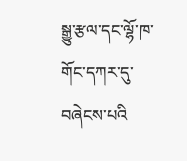སྒྱུ་རྩལ་དང་ལྷོ་ཁ་གོང་དཀར་དུ་བཞེངས་པའི